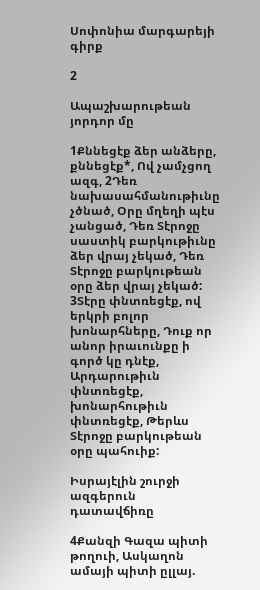Սոփոնիա մարգարեյի գիրք

2

Ապաշխարութեան յորդոր մը

1Քննեցէք ձեր անձերը, քննեցէք*, Ով չամչցող ազգ, 2Դեռ նախասահմանութիւնը չծնած, Օրը մղեղի պէս չանցած, Դեռ Տէրոջը սաստիկ բարկութիւնը ձեր վրայ չեկած, Դեռ Տէրոջը բարկութեան օրը ձեր վրայ չեկած: 3Տէրը փնտռեցէք, ով երկրի բոլոր խոնարհները, Դուք որ անոր իրաւունքը ի գործ կը դնէք, Արդարութիւն փնտռեցէք, խոնարհութիւն փնտռեցէք, Թերևս Տէրոջը բարկութեան օրը պահուիք:

Իսրայէլին շուրջի ազգերուն դատավճիռը

4Քանզի Գազա պիտի թողուի, Ասկաղոն ամայի պիտի ըլլայ.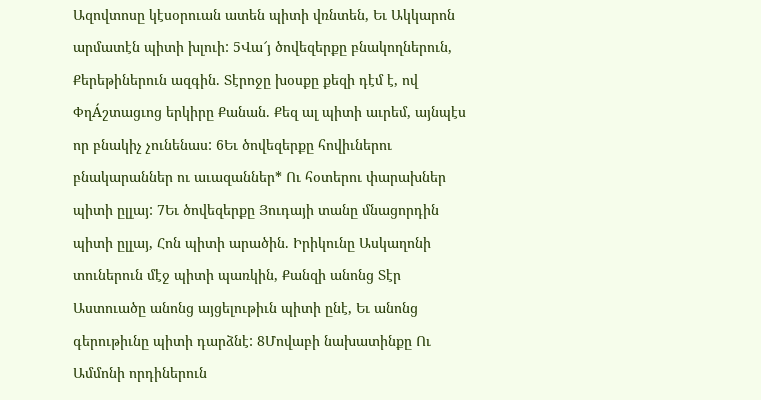Ազովտոսը կէսօրուան ատեն պիտի վռնտեն, Եւ Ակկարոն արմատէն պիտի խլուի: 5Վա՜յ ծովեզերքը բնակողներուն, Քերեթիներուն ազգին. Տէրոջը խօսքը քեզի դէմ է, ով ՓղÁշտացւոց երկիրը Քանան. Քեզ ալ պիտի աւրեմ, այնպէս որ բնակիչ չունենաս: 6Եւ ծովեզերքը հովիւներու բնակարաններ ու աւազաններ* Ու հօտերու փարախներ պիտի ըլլայ: 7Եւ ծովեզերքը Յուդայի տանը մնացորդին պիտի ըլլայ, Հոն պիտի արածին. Իրիկունը Ասկաղոնի տուներուն մէջ պիտի պառկին, Քանզի անոնց Տէր Աստուածը անոնց այցելութիւն պիտի ընէ, Եւ անոնց գերութիւնը պիտի դարձնէ: 8Մովաբի նախատինքը Ու Ամմոնի որդիներուն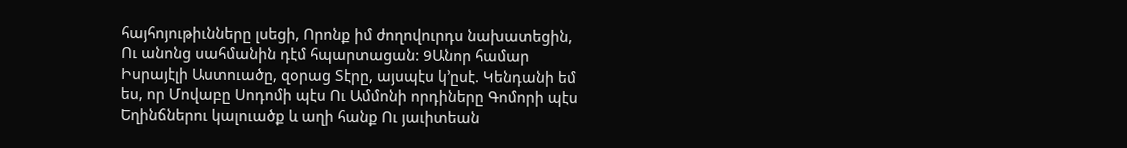հայհոյութիւնները լսեցի, Որոնք իմ ժողովուրդս նախատեցին, Ու անոնց սահմանին դէմ հպարտացան: 9Անոր համար Իսրայէլի Աստուածը, զօրաց Տէրը, այսպէս կ’ըսէ. Կենդանի եմ ես, որ Մովաբը Սոդոմի պէս Ու Ամմոնի որդիները Գոմորի պէս Եղինճներու կալուածք և աղի հանք Ու յաւիտեան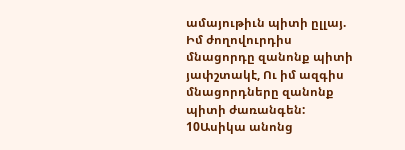ամայութիւն պիտի ըլլայ. Իմ ժողովուրդիս մնացորդը զանոնք պիտի յափշտակէ, Ու իմ ազգիս մնացորդները զանոնք պիտի ժառանգեն: 10Ասիկա անոնց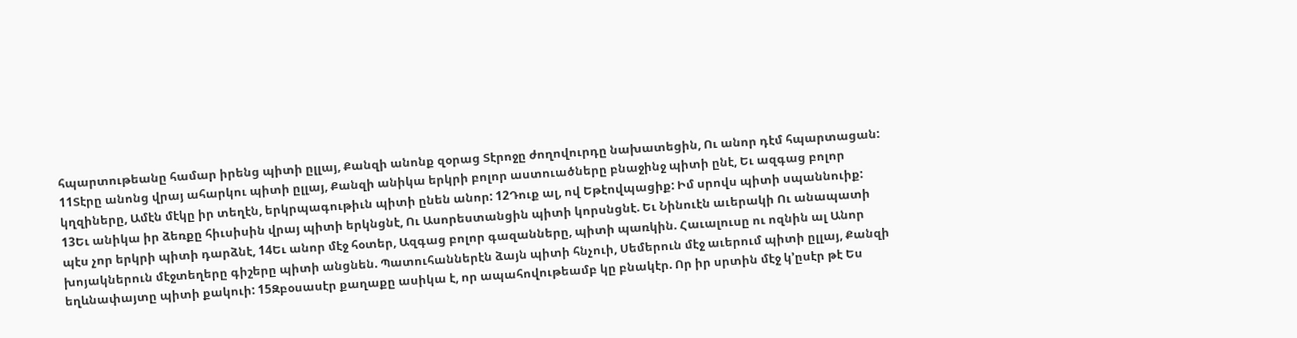հպարտութեանը համար իրենց պիտի ըլլայ, Քանզի անոնք զօրաց Տէրոջը ժողովուրդը նախատեցին, Ու անոր դէմ հպարտացան: 11Տէրը անոնց վրայ ահարկու պիտի ըլլայ, Քանզի անիկա երկրի բոլոր աստուածները բնաջինջ պիտի ընէ, Եւ ազգաց բոլոր կղզիները, Ամէն մէկը իր տեղէն, երկրպագութիւն պիտի ընեն անոր: 12Դուք ալ, ով Եթէովպացիք: Իմ սրովս պիտի սպաննուիք: 13Եւ անիկա իր ձեռքը հիւսիսին վրայ պիտի երկնցնէ, Ու Ասորեստանցին պիտի կորսնցնէ. Եւ Նինուէն աւերակի Ու անապատի պէս չոր երկրի պիտի դարձնէ, 14Եւ անոր մէջ հօտեր, Ազգաց բոլոր գազանները, պիտի պառկին. Հաւալուսը ու ոզնին ալ Անոր խոյակներուն մէջտեղերը գիշերը պիտի անցնեն. Պատուհաններէն ձայն պիտի հնչուի, Սեմերուն մէջ աւերում պիտի ըլլայ, Քանզի եղևնափայտը պիտի քակուի: 15Զբօսասէր քաղաքը ասիկա է, որ ապահովութեամբ կը բնակէր. Որ իր սրտին մէջ կ’ըսէր թէ Ես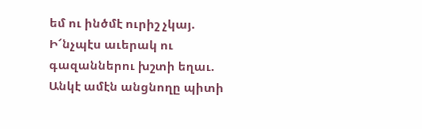եմ ու ինծմէ ուրիշ չկայ. Ի՜նչպէս աւերակ ու գազաններու խշտի եղաւ. Անկէ ամէն անցնողը պիտի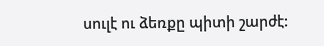սուլէ ու ձեռքը պիտի շարժէ: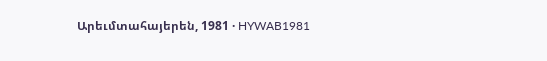Արեւմտահայերեն, 1981 · HYWAB1981